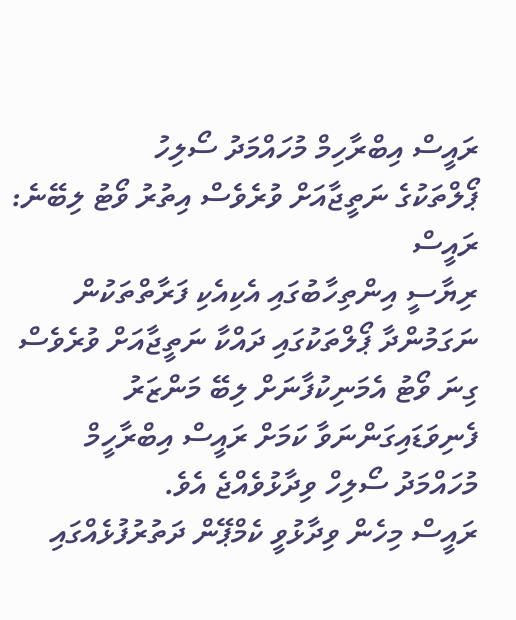ރައީސް އިބްރާހިމް މުހައްމަދު ސޯލިހު
ޕޯލްތަކުގެ ނަތީޖާއަށް ވުރެވެސް އިތުރު ވޯޓު ލިބޭނެ: ރައީސް
ރިޔާސީ އިންތިހާބުގައި އެކިއެކި ފަރާތްތަކުން ނަގަމުންދާ ޕޯލްތަކުގައި ދައްކާ ނަތީޖާއަށް ވުރެވެސް ގިނަ ވޯޓު އެމަނިކުފާނަށް ލިބޭ މަންޒަރު ފެނިވަޑައިގަންނަވާ ކަމަށް ރައީސް އިބްރާހީމް މުހައްމަދު ސޯލިހް ވިދާޅުވެއްޖެ އެވެ.
ރައީސް މިހެން ވިދާޅުވީ ކެމްޕޭން ދަތުރުފުޅެއްގައި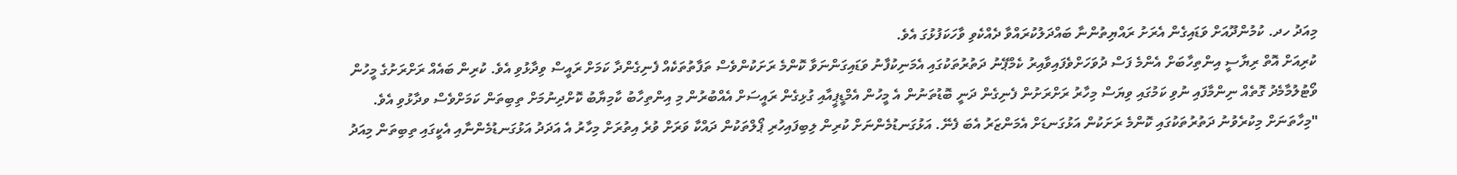މިއަދު ހދ. ކުމުންދޫއަށް ވަޑައިގެން އެރަށު ރައްޔިތުންނާ ބައްދަލުކުރައްވާ ދެއްކެވި ވާހަކަފުޅުގަ އެވެ.
ކުރިއަށް އޮތް ރިޔާސީ އިންތިހާބަށް އެންމެ ފަސް ދުވަހަށްވެފައިވާއިރު ކެމްޕޭނު ދަތުރުތަކުގައި އެމަނިކުފާނު ވަޑައިގަންނަވާ ކޮންމެ ރަށަކުންވެސް ތަފާތުތަކެއް ފެނިގެންދާ ކަމަށް ރައީސް ވިދާޅުވި އެވެ. ކުރިން ބައެއް ރަށްރަށުގެ މީހުން ވޯޓުލުމާމެދު ގޮތެއް ނިންމާފައި ނުވި ކަމުގައި ވިޔަސް މިހާރު ރަށްރަށުން ފެނިގެން ދަނީ ބޮޑުތަނުން އެ މީހުން އެމްޑީޕީއާއި ގުޅިގެން ރައީސަށް އެއްބުރުން މި އިންތިހާބު ކާމިޔާބު ކޮށްދިނުމަށް ތިބިތަން ކަމަށްވެސް ވދާޅުވި އެވެ.
"މިހާތަނަށް މިކުރެވުނު ދަތުރުތަކުގައި ކޮންމެ ރަށަކުން އަޅުގަނޑަށް އެމަންޒަރު އެބަ ފެނޭ. އަޅުގަނޑުމެންނަށް ކުރިން ލިބިފައިހުރި ޕޯލްތަކުން ދައްކާ ވަރަށް ވުރެ އިތުރަށް މިހާރު އެ އަދަދު އަޅުގަނޑުމެންނާއި އެކީގައި ތިބިތަން މިއަދު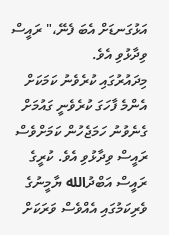އަޅުގަނޑަށް އެބަ ފެނޭ،" ރައީސް ވިދާޅުވި އެވެ.
މިދައުރުގައި ކުރެވެނު ކަމަކަށް އެންމެ ފާހަގަ ކުރެވެނީ ގައުމަށް ގެނެވުނު ހަމަޖެހުން ކަމަށްވެސް ރައީސް ވިދާޅުވި އެވެ. ކުރީގެ ރައީސް އަބްދުالله ޔާމީނުގެ ވެރިކަމުގައި އެއްވެސް ވަރަކަށް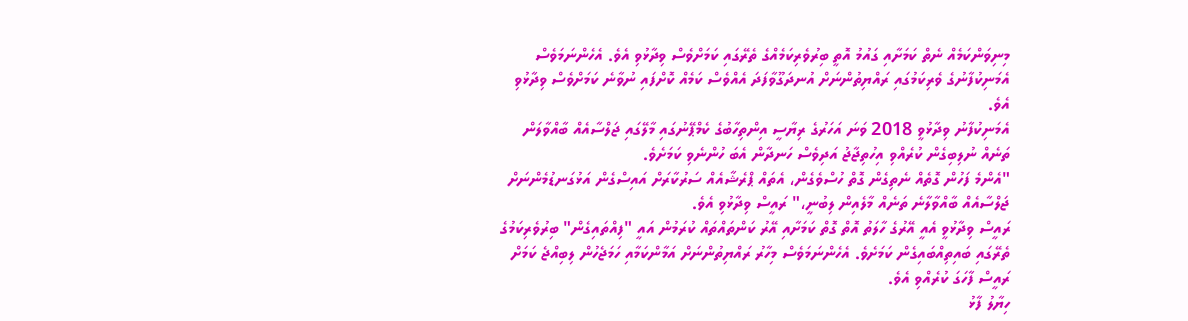މިނިވަންކަމެއް ނެތް ކަމަށާއި ގައުމު އޮތީ ބިރުވެރިކަމެއްގެ ތެރޭގައި ކަމަށްވެސް ވިދާޅުވި އެވެ. އެހެންނަމަވެސް އެމަނިކުފާނުގެ ވެރިކަމުގައި ރައްޔިތުންނަށް އުނދަގޫވާފަދަ އެއްވެސް ކަމެއް ކޮށްފައި ނުވާނެ ކަމަށްވެސް ވިދާޅުވި އެވެ.
އެމަނިކުފާނު ވިދާޅުވީ 2018 ވަނަ އަހަރުގެ ރިޔާސީ އިންތިހާބުގެ ކެމްޕޭނުގައި މާލޭގައި ޖަލްސާއެއް ބާއްވާލަން ތަނެއް ނުލިބިގެން ކުރެއްވި އިހުތިޖާޖު އަދިވެސް ހަނދާން އެބަ ހުންނެވި ކަމަށެވެ.
"އެންމެ ފަހުން ގޮތެއް ނެތިގެން ގޮތް ހުސްވެގެން، އެތައް ޕްރެޝާއެއް ސަރުކާރަށް އައިސްގެން އަޅުގަނޑުމެންނަށް ޖަލްސާއެއް ބާއްވާލާނެ ތަނެއް މާލެއިން ލިބުނީ،" ރައީސް ވިދާޅުވި އެވެ.
ރައީސް ވިދާޅުވީ އެއީ އޭރުގެ ހާލަތު އޮތް ގޮތް ކަމަށާއި އޭރު ކަންތައްތައް ކުރަމުން އައީ "ފިއްތައިގެން" ބިރުވެރިކަމުގެ ތެރޭގައި ބައިތިއްބައިގެން ކަމަށެވެ. އެހެންނަމަވެސް މިހާރު ރައްޔިތުންނަށް އަމާންކަމާއި ހަމަޖެހުން ލިބިއްޖެ ކަމަށް ރައީސް ފާހަގަ ކުރެއްވި އެވެ.
ހިޔާލު ފާޅު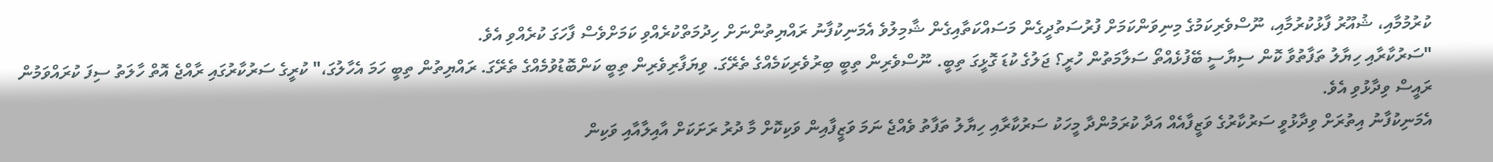ކުރުމުމާއި، ޝުއޫރު ފާޅުކުރުމާއި، ނޫސްވެރިކަމުގެ މިނިވަންކަމަށް ފުރުސަތުދީގެން މަސައްކަތާއިގެން ޝާމިލުވެ އެމަނިކުފާނު ރައްޔިތުންނަށް ހިދުމަތްކުރެއްވި ކަމަށްވެސް ފާހަގަ ކުރެއްވި އެވެ.
"ސަރުކާރާއި ހިޔާލު ތަފާތުވާ ކޮން ސިޔާސީ ބޭފުޅެއްތޯ ސަލާމަތުން ހުރީ؟ ޖަލުގެ ކުޑަ ގޮޅީގަ ތިބީ. ނޫސްވެރިން ތިބީ ބިރުވެރިކަމެއްގެ ތެރޭގަ. ވިޔަފާރިވެރިން ތިބީ ކަންބޮޑުވުމެއްގެ ތެރޭގަ. ރައްޔިތުން ތިބީ ހަމަ އެހާލުގަ،" ކުރީގެ ސަރުކާރުގައި ރާއްޖެ އޮތް ހާލަތު ސިފަ ކުރައްވަމުން ރައީސް ވިދާޅުވި އެވެ.
އެމަނިކުފާނު އިތުރަށް ވިދާޅުވީ ސަރުކާރުގެ ވަޒީފާއެއް އަދާ ކުރަމުންދާ މީހަކު ސަރުކާރާއި ހިޔާލު ތަފާތު ވެއްޖެ ނަމަ ވަޒީފާއިން ވަކިކޮށް މާ ދުރު ރަށަކަށް އާއިލާއާއި ވަކިން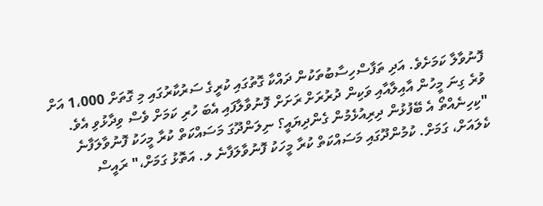ފޮނުވާލާ ކަމަށެވެ. އަދި ތަފާސްހިސާބުތަކުން ދައްކާ ގޮތުގައި ކުރީގެ ސަރުކާރުގައި މި ގޮތަށް 1،000 އަށް ވުރެ ގިނަ މީހުން އާއިލާއާއި ވަކިން ދުރުރަށް ރަށަށް ފޮނުވާލާފައި އެބަ ހުރި ކަމަށް ވެސް ވިދާޅުވި އެވެ.
"ކިހިނެއްތޯ އެ ބޭފުޅުން ދިރިއުޅެމުން ގެންދިޔައީ؟ ނިލަންދޫގަ މަސައްކަތް ކުރާ މީހަކު ފޮނުވާލަފާނެ ކެލައަށް، ގަމަށް. ކުމުންދޫގައި މަސައްކަތް ކުރާ މީހަކު ފޮނުވާލަފާނެ ލ. އަތޮޅު ގަމަށް،" ރައީސް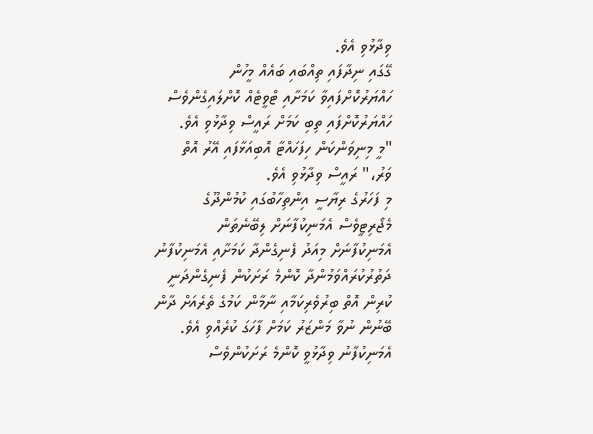ވިދާޅުވި އެވެ.
ގޭގައި ނިދާފައި ތިއްބައި ބައެއް މީހުން ހައްޔަރުކޮށްފައިވާ ކަމަށާއި ޓްވީޓެއް ކޮށްލައިގެންވެސް ހައްޔަރުކޮށްފައި ތިބި ކަމަށް ރައީސް ވިދާޅުވި އެވެ.
"މީ މިނިވަންކަން ހިފަހައްޓާ އޮބިއަޅާފައި އޭރު އޮތް ވަރު،" ރައީސް ވިދާޅުވި އެވެ.
މި ފަހަރުގެ ރިޔާސީ އިންތިހާބުގައި ކުމުންދޫގެ މެޖޯރިޓީވެސް އެމަނިކުފާނަށް ލިބޭނެތަން އެމަނިކުފާނަށް މިއަދު ފެނިގެންދާ ކަމަށާއި އެމަނިކުފާނު ދަތުރުކުރައްވަމުންދާ ކޮންމެ ރަށަކުން ފެނިގެންދަނީ ކުރިން އޮތް ބިރުވެރިކަމާއި ނާމާން ކަމުގެ ތެރެއަށް ދާން ބޭނުން ނުވާ މަންޒަރު ކަމަށް ފާހަގަ ކުރެއްވި އެވެ.
އެމަނިކުފާނު ވިދާޅުވީ ކޮންމެ ރަށަކުންވެސް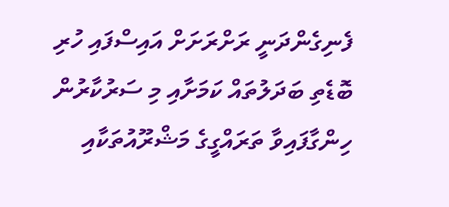ފެނިގެންދަނީ ރަށްރަށަށް އައިސްފައި ހުރި ބޮޑެތި ބަދަލުތައް ކަމަށާއި މި ސަރުކާރުން ހިންގާފައިވާ ތަރައްގީގެ މަޝްރޫއުތަކާއި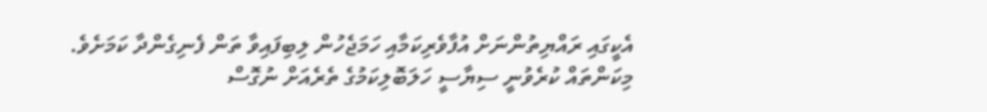އެކީގައި ރައްޔިތުންނަށް އުފާވެރިކަމާއި ހަމަޖެހުން ލިބިފައިވާ ތަން ފެނިގެންދާ ކަމަށެވެ.
މިކަންތައް ކުރެވުނީ ސިޔާސީ ހަލަބޮލިކަމުގެ ތެރެއަށް ނުގޮސް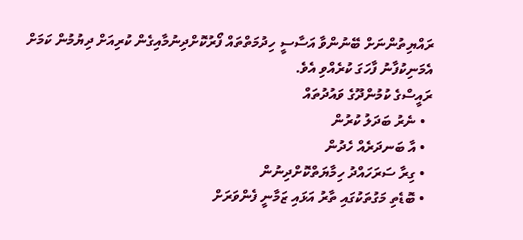ރައްޔިތުންނަށް ބޭނުންވާ އަސާސީ ހިދުމަތްތައް ފޯރުކޮށްދިނުމާއިގެން ކުރިއަށް ދިޔުމުން ކަމަށް އެމަނިކުފާނު ފާހަގަ ކުރެއްވި އެވެ.
ރައީސްގެ ކުމުންދޫގެ ވައުދުތައް
  • ނެރު ބަދަލު ކުރުން
  • އާ ބަނދަރެއް ހެދުން
  • ގިރާ ސަރަހައްދު ހިމާޔަތްކޮށްދިނުން
  • ބޮޑެތި މަގުތަކުގައި ތާރު އަޅައި ޒަމާނީ ފެންވަރަށް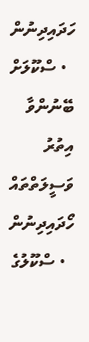ހަދައިދިނުން
  • ސްކޫލަށް ބޭނުންވާ އިތުރު ވަސީލަތްތައް ހޯދައިދިނުން
  • ސްކޫލުގެ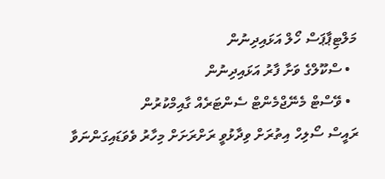މަލްޓިޕާޕަސް ހޯލް އަޅައިދިނުން
  • ސްކޫލްގެ ވަށާ ފާރު އަޅައިދިނުން
  • ވޭސްޓް މެނޭޖްމެންޓް ސެންޓަރެއް ގާއިމްކުރުން
ރައީސް ސޯލިހް އިތުރަށް ވިދާޅުވީ ރަށްރަށަށް މިހާރު ވެވަޑައިގަންނަވާ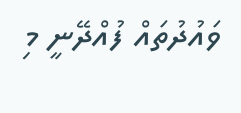ވައުދުތައް ފުއްދޭނީ މި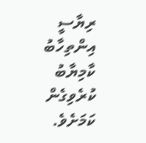ރިޔާސީ އިންތިހާބު ކާމިޔާބު ކުރެވިގެން ކަމަށެވެ.